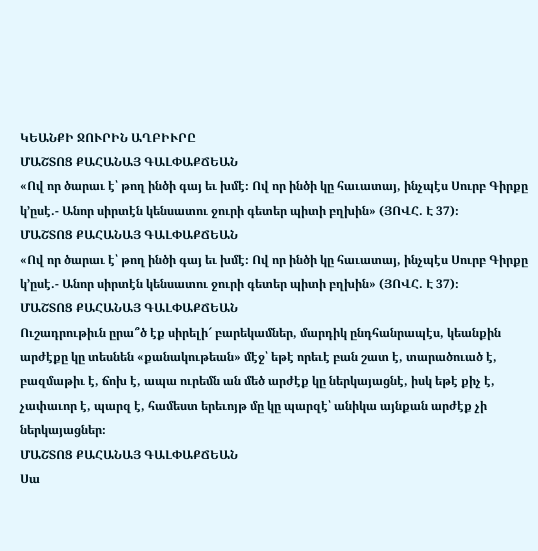ԿԵԱՆՔԻ ՋՈՒՐԻՆ ԱՂԲԻՒՐԸ
ՄԱՇՏՈՑ ՔԱՀԱՆԱՅ ԳԱԼՓԱՔՃԵԱՆ
«Ով որ ծարաւ է՝ թող ինծի գայ եւ խմէ։ Ով որ ինծի կը հաւատայ, ինչպէս Սուրբ Գիրքը կ՚ըսէ.- Անոր սիրտէն կենսատու ջուրի գետեր պիտի բղխին» (ՅՈՎՀ. Է 37)։
ՄԱՇՏՈՑ ՔԱՀԱՆԱՅ ԳԱԼՓԱՔՃԵԱՆ
«Ով որ ծարաւ է՝ թող ինծի գայ եւ խմէ։ Ով որ ինծի կը հաւատայ, ինչպէս Սուրբ Գիրքը կ՚ըսէ.- Անոր սիրտէն կենսատու ջուրի գետեր պիտի բղխին» (ՅՈՎՀ. Է 37)։
ՄԱՇՏՈՑ ՔԱՀԱՆԱՅ ԳԱԼՓԱՔՃԵԱՆ
Ուշադրութիւն ըրա՞ծ էք սիրելի՜ բարեկամներ, մարդիկ ընդհանրապէս, կեանքին արժէքը կը տեսնեն «քանակութեան» մէջ՝ եթէ որեւէ բան շատ է, տարածուած է, բազմաթիւ է, ճոխ է, ապա ուրեմն ան մեծ արժէք կը ներկայացնէ, իսկ եթէ քիչ է, չափաւոր է, պարզ է, համեստ երեւոյթ մը կը պարզէ՝ անիկա այնքան արժէք չի ներկայացներ։
ՄԱՇՏՈՑ ՔԱՀԱՆԱՅ ԳԱԼՓԱՔՃԵԱՆ
Սա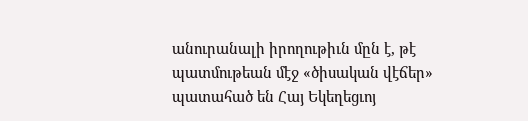անուրանալի իրողութիւն մըն է, թէ պատմութեան մէջ «ծիսական վէճեր» պատահած են Հայ Եկեղեցւոյ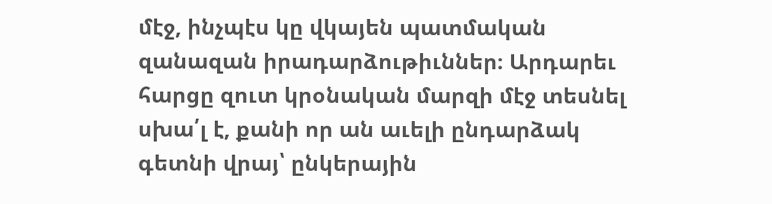մէջ, ինչպէս կը վկայեն պատմական զանազան իրադարձութիւններ։ Արդարեւ հարցը զուտ կրօնական մարզի մէջ տեսնել սխա՛լ է, քանի որ ան աւելի ընդարձակ գետնի վրայ՝ ընկերային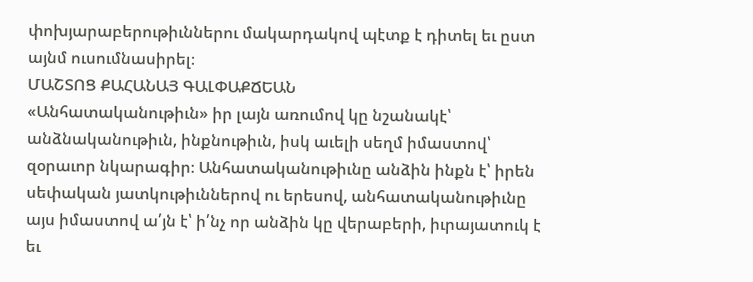փոխյարաբերութիւններու մակարդակով պէտք է դիտել եւ ըստ այնմ ուսումնասիրել։
ՄԱՇՏՈՑ ՔԱՀԱՆԱՅ ԳԱԼՓԱՔՃԵԱՆ
«Անհատականութիւն» իր լայն առումով կը նշանակէ՝ անձնականութիւն, ինքնութիւն, իսկ աւելի սեղմ իմաստով՝ զօրաւոր նկարագիր։ Անհատականութիւնը անձին ինքն է՝ իրեն սեփական յատկութիւններով ու երեսով, անհատականութիւնը այս իմաստով ա՛յն է՝ ի՛նչ որ անձին կը վերաբերի, իւրայատուկ է եւ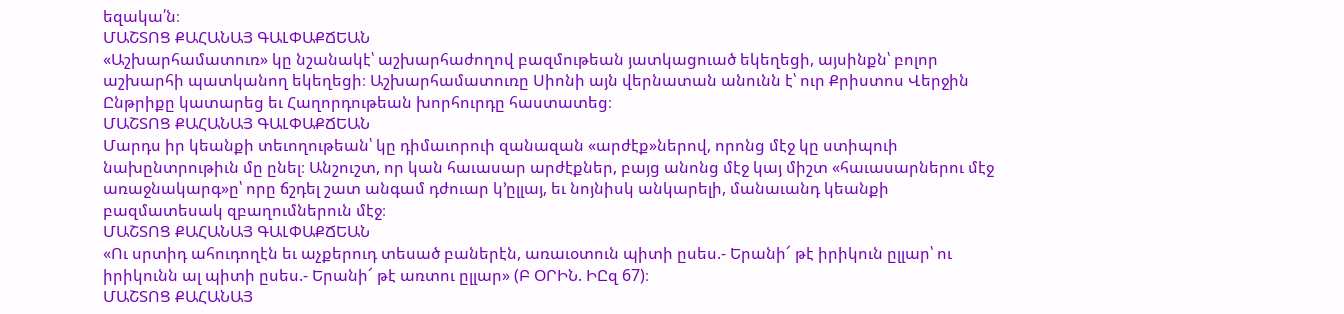եզակա՛ն։
ՄԱՇՏՈՑ ՔԱՀԱՆԱՅ ԳԱԼՓԱՔՃԵԱՆ
«Աշխարհամատուռ» կը նշանակէ՝ աշխարհաժողով բազմութեան յատկացուած եկեղեցի, այսինքն՝ բոլոր աշխարհի պատկանող եկեղեցի։ Աշխարհամատուռը Սիոնի այն վերնատան անունն է՝ ուր Քրիստոս Վերջին Ընթրիքը կատարեց եւ Հաղորդութեան խորհուրդը հաստատեց։
ՄԱՇՏՈՑ ՔԱՀԱՆԱՅ ԳԱԼՓԱՔՃԵԱՆ
Մարդս իր կեանքի տեւողութեան՝ կը դիմաւորուի զանազան «արժէք»ներով, որոնց մէջ կը ստիպուի նախընտրութիւն մը ընել։ Անշուշտ, որ կան հաւասար արժէքներ, բայց անոնց մէջ կայ միշտ «հաւասարներու մէջ առաջնակարգ»ը՝ որը ճշդել շատ անգամ դժուար կ՚ըլլայ, եւ նոյնիսկ անկարելի, մանաւանդ կեանքի բազմատեսակ զբաղումներուն մէջ։
ՄԱՇՏՈՑ ՔԱՀԱՆԱՅ ԳԱԼՓԱՔՃԵԱՆ
«Ու սրտիդ ահուդողէն եւ աչքերուդ տեսած բաներէն, առաւօտուն պիտի ըսես.- Երանի՜ թէ իրիկուն ըլլար՝ ու իրիկունն ալ պիտի ըսես.- Երանի՜ թէ առտու ըլլար» (Բ ՕՐԻՆ. ԻԸզ 67)։
ՄԱՇՏՈՑ ՔԱՀԱՆԱՅ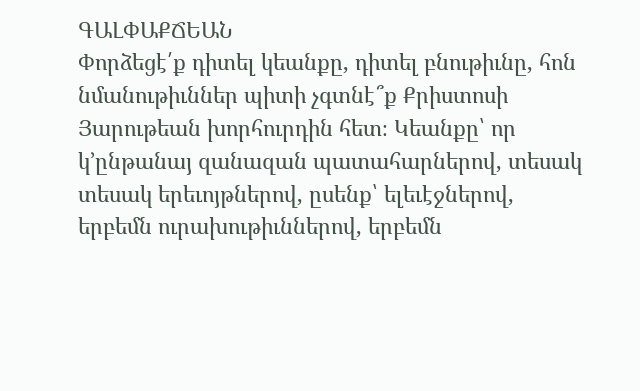ԳԱԼՓԱՔՃԵԱՆ
Փորձեցէ՛ք դիտել կեանքը, դիտել բնութիւնը, հոն նմանութիւններ պիտի չգտնէ՞ք Քրիստոսի Յարութեան խորհուրդին հետ։ Կեանքը՝ որ կ՚ընթանայ զանազան պատահարներով, տեսակ տեսակ երեւոյթներով, ըսենք՝ ելեւէջներով, երբեմն ուրախութիւններով, երբեմն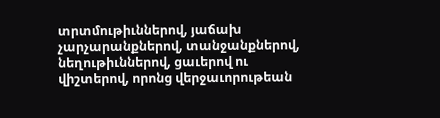տրտմութիւններով, յաճախ չարչարանքներով, տանջանքներով, նեղութիւններով, ցաւերով ու վիշտերով, որոնց վերջաւորութեան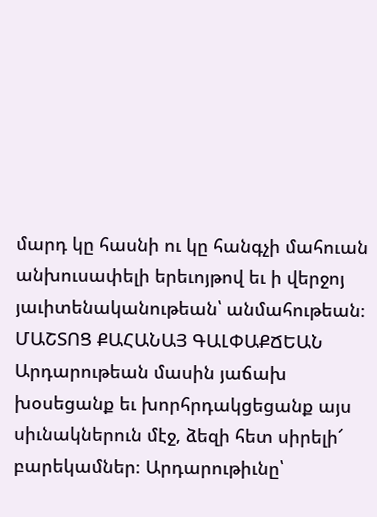մարդ կը հասնի ու կը հանգչի մահուան անխուսափելի երեւոյթով եւ ի վերջոյ յաւիտենականութեան՝ անմահութեան։
ՄԱՇՏՈՑ ՔԱՀԱՆԱՅ ԳԱԼՓԱՔՃԵԱՆ
Արդարութեան մասին յաճախ խօսեցանք եւ խորհրդակցեցանք այս սիւնակներուն մէջ, ձեզի հետ սիրելի՜ բարեկամներ։ Արդարութիւնը՝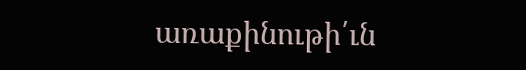առաքինութի՛ւն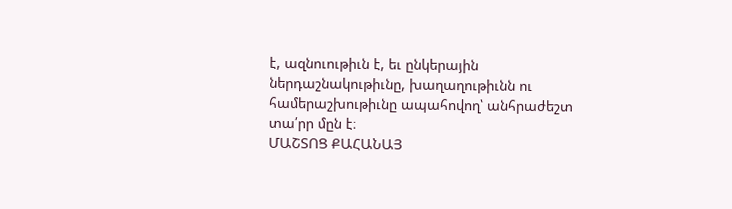է, ազնուութիւն է, եւ ընկերային ներդաշնակութիւնը, խաղաղութիւնն ու համերաշխութիւնը ապահովող՝ անհրաժեշտ տա՛րր մըն է։
ՄԱՇՏՈՑ ՔԱՀԱՆԱՅ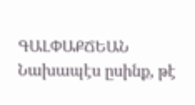ԳԱԼՓԱՔՃԵԱՆ
Նախապէս ըսինք, թէ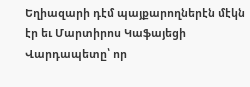Եղիազարի դէմ պայքարողներէն մէկն էր եւ Մարտիրոս Կաֆայեցի Վարդապետը՝ որ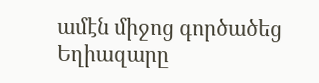ամէն միջոց գործածեց Եղիազարը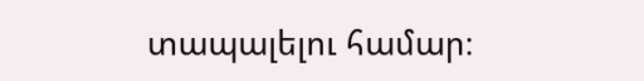տապալելու համար։